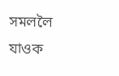সমললৈ যাওক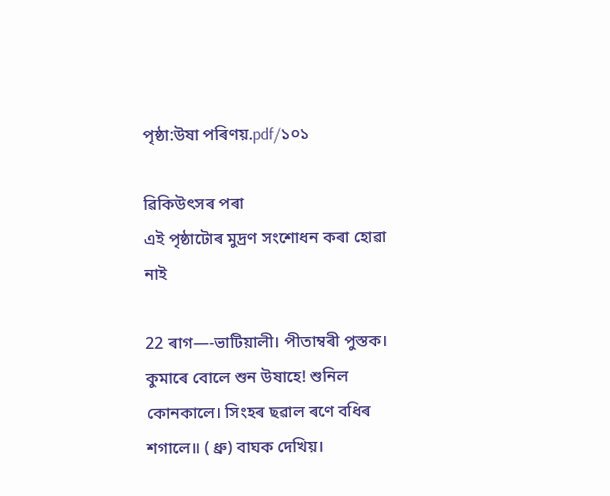পৃষ্ঠা:উষা পৰিণয়.pdf/১০১

ৱিকিউৎসৰ পৰা
এই পৃষ্ঠাটোৰ মুদ্ৰণ সংশোধন কৰা হোৱা নাই

22 ৰাগ—-ভাটিয়ালী। পীতাম্বৰী পুস্তক। কুমাৰে বোলে শুন উষাহে! শুনিল কোনকালে। সিংহৰ ছৱাল ৰণে বধিৰ শগালে॥ ( ধ্ৰু) বাঘক দেখিয়।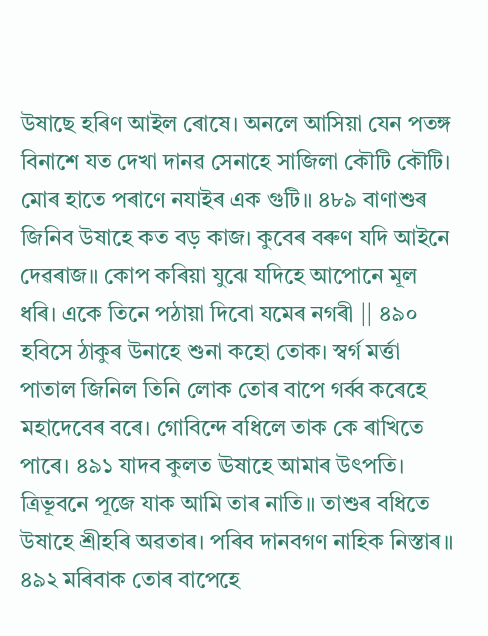উষাছে হৰিণ আইল ৰোষে। অনলে আসিয়া যেন পতঙ্গ বিনাশে যত দেখা দানৱ সেনাহে সাজিলা কৌটি কৌটি। মোৰ হাতে পৰাণে নযাইৰ এক গুটি॥ ৪৮৯ বাণাশুৰ জিনিব উষাহে কত বড় কাজ। কুবেৰ বৰুণ যদি আইনে দেৱৰাজ॥ কোপ কৰিয়া যুঝে যদিহে আপোনে মূল ধৰি। একে তিনে পঠায়া দিবো যমেৰ নগৰী || ৪৯০ হবিসে ঠাকুৰ উনাহে শুনা কহো তোক। স্বৰ্গ মৰ্ত্তা পাতাল জিনিল তিনি লোক তোৰ বাপে গৰ্ব্ব কৰেহে মহাদেবেৰ বৰে। গোবিন্দে বধিলে তাক কে ৰাখিতে পাৰে। ৪৯১ যাদব কুলত ঊষাহে আমাৰ উৎপতি। ত্ৰিভূবনে পূজে যাক আমি তাৰ নাতি॥ তাশুৰ বধিতে উষাহে শ্ৰীহৰি অৱতাৰ। পৰিব দানবগণ নাহিক নিস্তাৰ॥ ৪৯২ মৰিবাক তোৰ বাপেহে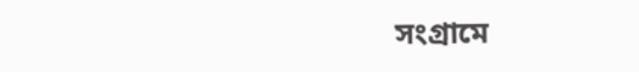সংগ্ৰামে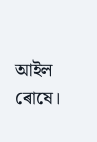আইল ৰোষে।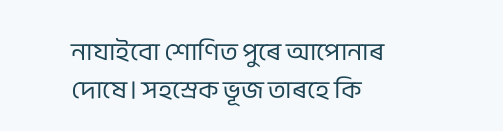নাযাইবো শোণিত পুৰে আপোনাৰ দোষে। সহস্ৰেক ভূজ তাৰহে কি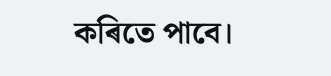কৰিতে পাবে।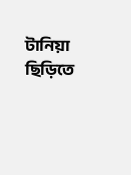টানিয়া ছিড়িতে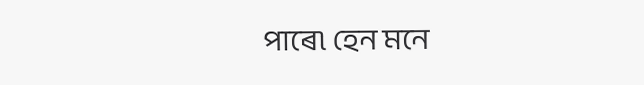পাৰে৷ হেন মনে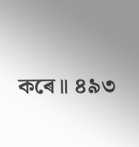কৰে॥ ৪৯৩